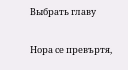Выбрать главу

Нора се превъртя,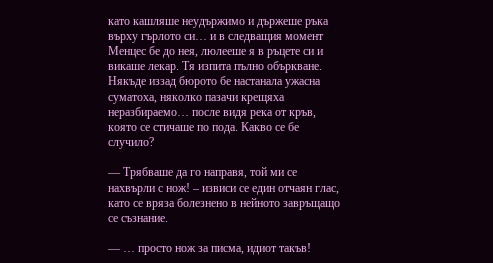като кашляше неудържимо и държеше ръка върху гърлото си… и в следващия момент Менцес бе до нея, люлееше я в ръцете си и викаше лекар. Тя изпита пълно объркване. Някъде иззад бюрото бе настанала ужасна суматоха, няколко пазачи крещяха неразбираемо… после видя река от кръв, която се стичаше по пода. Какво се бе случило?

— Трябваше да го направя, той ми се нахвърли с нож! – извиси се един отчаян глас, като се вряза болезнено в нейното завръщащо се съзнание.

— … просто нож за писма, идиот такъв!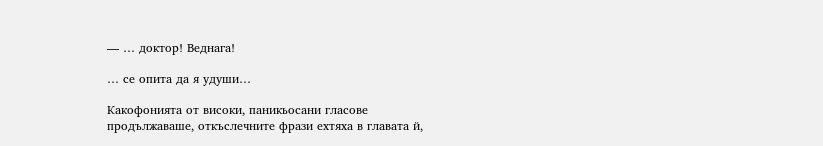— … доктор! Веднага!

… се опита да я удуши…

Какофонията от високи, паникьосани гласове продължаваше, откъслечните фрази ехтяха в главата й,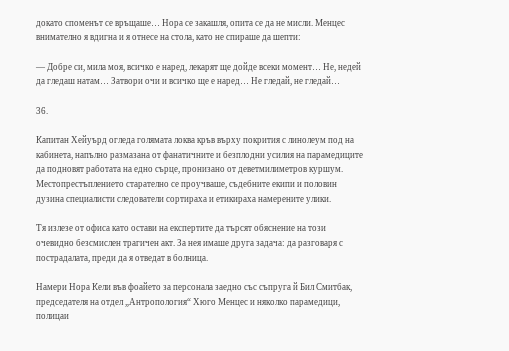докато споменът се връщаше… Нора се закашля, опита се да не мисли. Менцес внимателно я вдигна и я отнесе на стола, като не спираше да шепти:

— Добре си, мила моя, всичко е наред, лекарят ще дойде всеки момент… Не, недей да гледаш натам… Затвори очи и всичко ще е наред… Не гледай, не гледай…

36.

Капитан Хейуърд огледа голямата локва кръв върху покрития с линолеум под на кабинета, напълно размазана от фанатичните и безплодни усилия на парамедиците да подновят работата на едно сърце, пронизано от деветмилиметров куршум. Местопрестъплението старателно се проучваше, съдебните екипи и половин дузина специалисти следователи сортираха и етикираха намерените улики.

Тя излезе от офиса като остави на експертите да търсят обяснение на този очевидно безсмислен трагичен акт. За нея имаше друга задача: да разговаря с пострадалата, преди да я отведат в болница.

Намери Нора Кели във фоайето за персонала заедно със съпруга й Бил Смитбак, председателя на отдел „Антропология“ Хюго Менцес и няколко парамедици, полицаи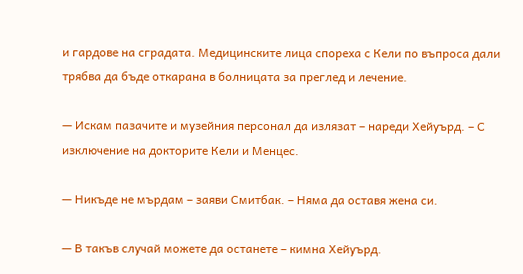и гардове на сградата. Медицинските лица спореха с Кели по въпроса дали трябва да бъде откарана в болницата за преглед и лечение.

— Искам пазачите и музейния персонал да излязат – нареди Хейуърд. – С изключение на докторите Кели и Менцес.

— Никъде не мърдам – заяви Смитбак. – Няма да оставя жена си.

— В такъв случай можете да останете – кимна Хейуърд.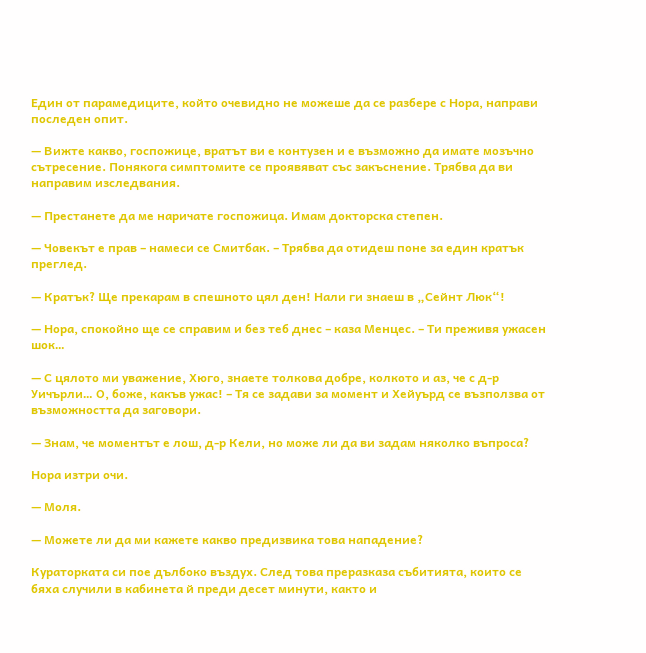Един от парамедиците, който очевидно не можеше да се разбере с Нора, направи последен опит.

— Вижте какво, госпожице, вратът ви е контузен и е възможно да имате мозъчно сътресение. Понякога симптомите се проявяват със закъснение. Трябва да ви направим изследвания.

— Престанете да ме наричате госпожица. Имам докторска степен.

— Човекът е прав – намеси се Смитбак. – Трябва да отидеш поне за един кратък преглед.

— Кратък? Ще прекарам в спешното цял ден! Нали ги знаеш в „Сейнт Люк“!

— Нора, спокойно ще се справим и без теб днес – каза Менцес. – Ти преживя ужасен шок…

— С цялото ми уважение, Хюго, знаете толкова добре, колкото и аз, че с д-р Уичърли… О, боже, какъв ужас! – Тя се задави за момент и Хейуърд се възползва от възможността да заговори.

— Знам, че моментът е лош, д-р Кели, но може ли да ви задам няколко въпроса?

Нора изтри очи.

— Моля.

— Можете ли да ми кажете какво предизвика това нападение?

Кураторката си пое дълбоко въздух. След това преразказа събитията, които се бяха случили в кабинета й преди десет минути, както и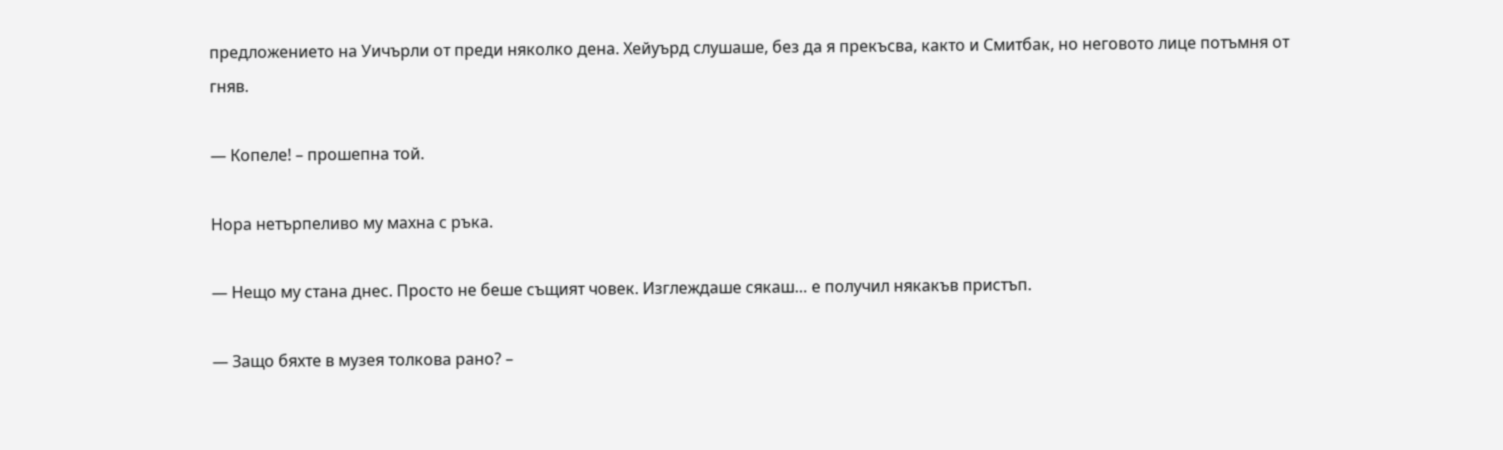предложението на Уичърли от преди няколко дена. Хейуърд слушаше, без да я прекъсва, както и Смитбак, но неговото лице потъмня от гняв.

— Копеле! – прошепна той.

Нора нетърпеливо му махна с ръка.

— Нещо му стана днес. Просто не беше същият човек. Изглеждаше сякаш… е получил някакъв пристъп.

— Защо бяхте в музея толкова рано? –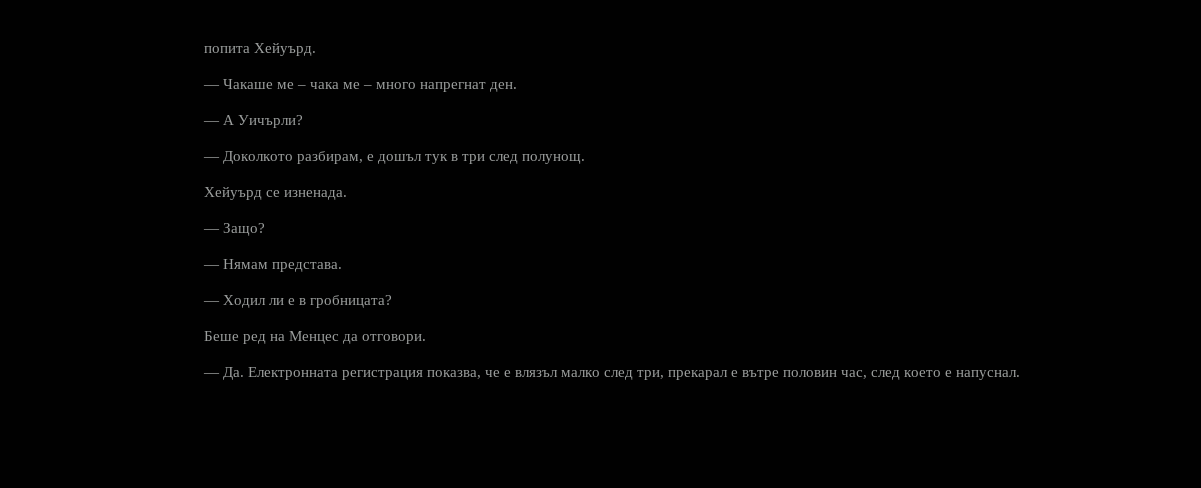попита Хейуърд.

— Чакаше ме – чака ме – много напрегнат ден.

— А Уичърли?

— Доколкото разбирам, е дошъл тук в три след полунощ.

Хейуърд се изненада.

— Защо?

— Нямам представа.

— Ходил ли е в гробницата?

Беше ред на Менцес да отговори.

— Да. Електронната регистрация показва, че е влязъл малко след три, прекарал е вътре половин час, след което е напуснал.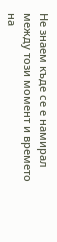Не знаем къде се е намирал между този момент и времето на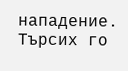нападение. Търсих го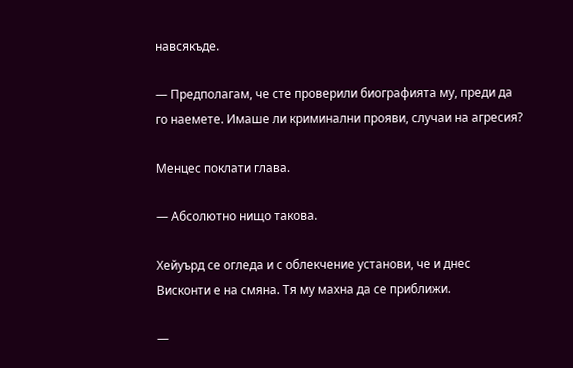навсякъде.

— Предполагам, че сте проверили биографията му, преди да го наемете. Имаше ли криминални прояви, случаи на агресия?

Менцес поклати глава.

— Абсолютно нищо такова.

Хейуърд се огледа и с облекчение установи, че и днес Висконти е на смяна. Тя му махна да се приближи.

—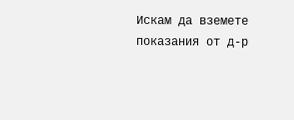Искам да вземете показания от д-р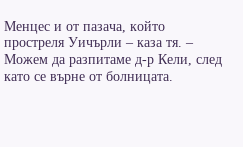Менцес и от пазача, който простреля Уичърли – каза тя. – Можем да разпитаме д-р Кели, след като се върне от болницата.